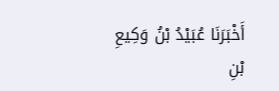أَخْبَرَنَا عُبَيْدُ بْنُ وَكِيعِ بْنِ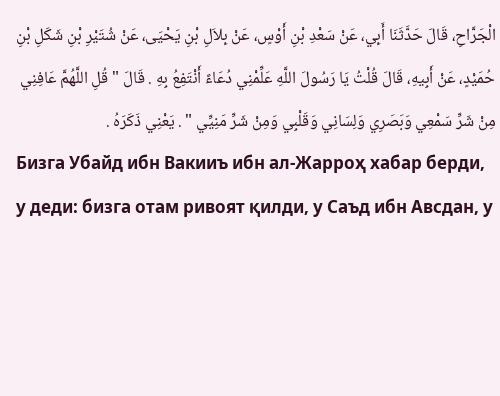الْجَرَّاحِ، قَالَ حَدَّثَنَا أَبِي، عَنْ سَعْدِ بْنِ أَوْسٍ، عَنْ بِلاَلِ بْنِ يَحْيَى، عَنْ شُتَيْرِ بْنِ شَكَلِ بْنِ حُمَيْدٍ، عَنْ أَبِيهِ، قَالَ قُلْتُ يَا رَسُولَ اللَّهِ عَلِّمْنِي دُعَاءً أَنْتَفِعُ بِهِ . قَالَ " قُلِ اللَّهُمَّ عَافِنِي مِنْ شَرِّ سَمْعِي وَبَصَرِي وَلِسَانِي وَقَلْبِي وَمِنْ شَرِّ مَنِيِّي " . يَعْنِي ذَكَرَهُ .
Бизга Убайд ибн Вакииъ ибн ал-Жарроҳ хабар берди, у деди: бизга отам ривоят қилди, у Саъд ибн Авсдан, у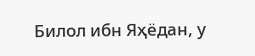Билол ибн Яҳёдан, у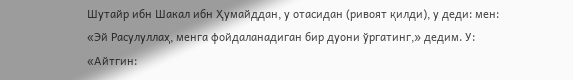Шутайр ибн Шакал ибн Ҳумайддан, у отасидан (ривоят қилди), у деди: мен: «Эй Расулуллаҳ, менга фойдаланадиган бир дуони ўргатинг,» дедим. У: «Айтгин: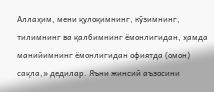Аллаҳим, мени қулоқимнинг, кўзимнинг, тилимнинг ва қалбимнинг ёмонлигидан, ҳамда манийимнинг ёмонлигидан офиятда (омон) сақла,» дедилар. Яъни жинсий аъзосини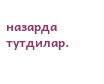назарда тутдилар.